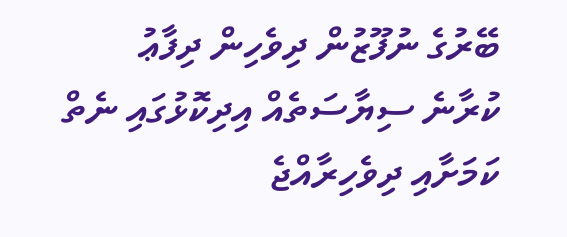ބޭރުގެ ނުފޫޒުން ދިވެހިން ދިފާޢު ކުރާނެ ސިޔާސަތެއް އިދިކޮޅުގައި ނެތް ކަމަށާއި ދިވެހިރާއްޖެ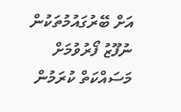އަށް ބޭރުގައުމުތަކުން ނުފޫޒު ފޯރުވުމަށް މަސައްކަތް ކުރަމުން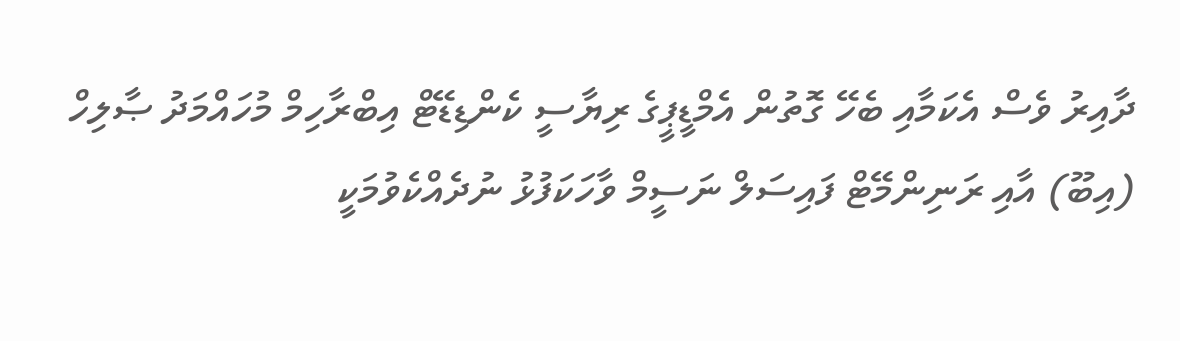ދާއިރު ވެސް އެކަމާއި ބެހޭ ގޮތުން އެމްޑީޕީގެ ރިޔާސީ ކެންޑިޑޭޓް އިބްރާހިމް މުހައްމަދު ޞާލިހް (އިބޫ) އާއި ރަނިންމޭޓް ފައިސަލް ނަސީމް ވާހަކަފުޅު ނުދެއްކެވުމަކީ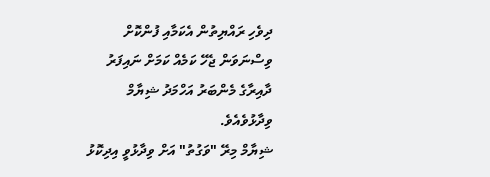ދިވެހި ރައްޔިތުން އެކަމާއި ފުންކޮށް ވިސްނަވަން ޖެހޭ ކަމެއް ކަމަށް ނައިފަރު ދާއިރާގެ މެންބަރު އަހްމަދު ޝިޔާމް ވިދާޅުވެއެވެ.
ޝިޔާމް މިރޭ "ވަގުތު" އަށް ވިދާޅުވީ އިދިކޮޅު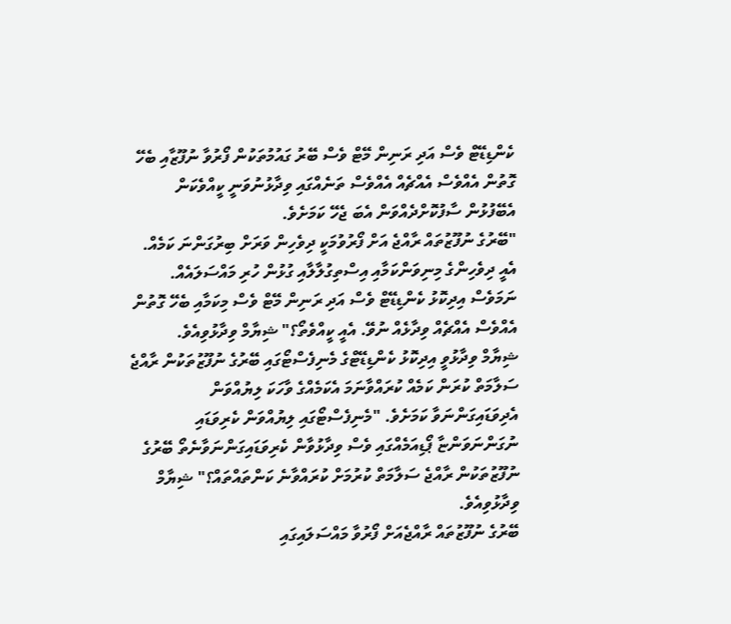ކެންޑިޑޭޓް ވެސް އަދި ރަނިން މޭޓް ވެސް ބޭރު ގައުމުތަކުން ފޯރުވާ ނުފޫޒާއި ބެހޭ ގޮތުން އެއްވެސް އެއްޗެއް އެއްވެސް ތަނެއްގައި ވިދާޅުނުވަނީ ކީއްވެކަން އެބޭފުޅުން ސާފުކޮށްދެއްވަން އެބަ ޖެހޭ ކަމަށެވެ.
"ބޭރުގެ ނުފޫޒުތައް ރާއްޖެ އަށް ފޯރުވުމަކީ ދިވެހިން ވަރަށް ބިރުގަންނަ ކަމެއް. އެއީ ދިވެހިންގެ މިނިވަންކަމާއި އިސްތިގުލާލާއި ގުޅުން ހުރި މައްސަލައެއް. ނަމަވެސް އިދިކޮޅު ކެންޑިޑޭޓް ވެސް އަދި ރަނިން މޭޓް ވެސް މިކަމާއި ބެހޭ ގޮތުން އެއްވެސް އެއްޗެއް ވިދާޅެއް ނުވޭ. އެއީ ކީއްވެތޯ؟" ޝިޔާމް ވިދާޅުވިއެވެ.
ޝިޔާމް ވިދާޅުވީ އިދިކޮޅު ކެންޑިޑޭޓްގެ މެނިފެސްޓޯގައި ބޭރުގެ ނުފޫޒުތަކުން ރާއްޖެ ސަލާމަތް ކުރަން ކަމެއް ކުރައްވާނަމަ އެކަމެއްގެ ވާހަކަ ލިޔުއްވަން އެދިވަޑައިގަންނަވާ ކަމަށެވެ. "މެނިފެސްޓޯގައި ލިޔުއްވަން ކެރިވަޑައި ނުގަންނަވަންޏާ ޕޯޑިއަމެއްގައި ވެސް ވިދާޅުވާން ކެރިވަޑައިގަންނަވާނެތޯ ބޭރުގެ ނުފޫޒުތަކުން ރާއްޖެ ސަލާމަތް ކުރުމަށް ކުރައްވާނެ ކަންތައްތައް؟" ޝިޔާމް ވިދާޅުވިއެވެ.
ބޭރުގެ ނުފޫޒުތައް ރާއްޖެއަށް ފޯރުވާ މައްސަލައިގައި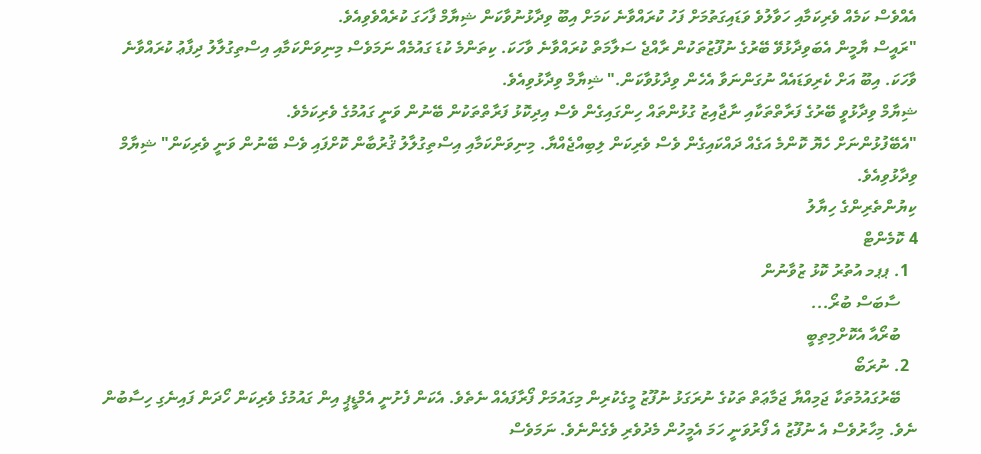އެއްވެސް ކަމެއް ވެރިކަމާއި ހަވާލުވެ ވަޑައިގަތުމަށް ފަހު ކުރައްވާނެ ކަމަށް އިބޫ ވިދާޅުނުވާކަން ޝިޔާމް ފާހަގަ ކުރެއްވެވިއެވެ.
"ރައީސް ޔާމީން އެބަވިދާޅުވޭ ބޭރުގެ ނުފޫޒުތަކުން ރާއްޖެ ސަލާމަތް ކުރައްވާނެ ވާހަކަ. ކިތަންމެ ކުޑަ ގައުމެއް ނަމަވެސް މިނިވަންކަމާއި އިސްތިގުލާލު ދިފާޢު ކުރައްވާނެ ވާހަކަ. އިބޫ އަށް ކެރިވަޑައެއް ނުގަންނަވާ އެހެން ވިދާޅުވާކަން." ޝިޔާމް ވިދާޅުވިއެވެ.
ޝިޔާމް ވިދާޅުވީ ބޭރުގެ ފަރާތްތަކާއި ނާޖާއިޒު ގުޅުންތައް ހިންގައިގެން ވެސް އިދިކޮޅު ފަރާތްތަކުން ބޭނުން ވަނީ ގައުމުގެ ވެރިކަމެވެ.
"އެބޭފުޅުންނަށް ހެޔޮ ކޮންމެ އަގެއް ދައްކައިގެން ވެސް ވެރިކަން ލިބިއްޖެއްޔާ. މިނިވަންކަމާއި އިސްތިގުލާލު ޤުރުބާން ކޮށްފައި ވެސް ބޭނުން ވަނީ ވެރިކަން" ޝިޔާމް ވިދާޅުވިއެވެ.
ކިޔުންތެރިންގެ ހިޔާލު
4 ކޮމެންޓް
  1. ޕޕމ އުތުރު ކޮޅު ޒުވާނުން
    ސާބަސް ބުރޯ...
    ބުރޯއާ އެކޮށްމިތިބީ
  2. ނުރަބޯ
    ބޭރުގައުމުތަކާ ޖަމިއްޔާ ޖަމާޢަތް ތަކުގެ ނުރަގަޅު ނުފޫޒު މީގެކުރިން މިގައުމަށް ފޯރާފައެއް ނެތެވެ. އެކަން ފެށުނީ އެމްޑީޕީ އިން ގައުމުގެ ވެރިކަން ހޯދަން ފައިނެގި ހިސާބުން ނެވެ. މިހާރުވެސް އެ ނުފޫޒު އެ ފޯރުވަނީ ހަމަ އެމީހުން މެދުވެރި ވެގެންނެވެ. ނަމަވެސް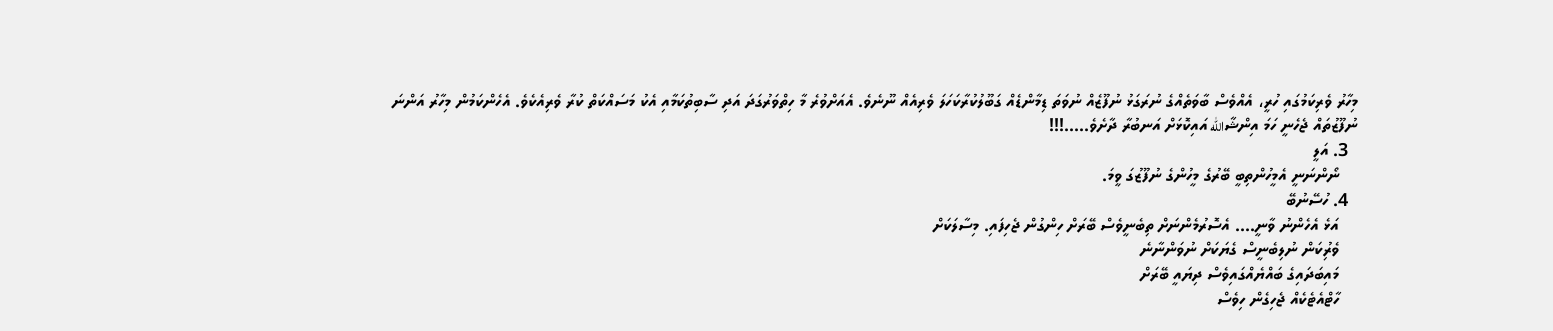މިހާރު ވެރިކަމުގައި ހުރީ، އެއްވެސް ބާވަތެއްގެ ނުރަގަޅު ނުފޫޒެއް ނުވަތަ ޑިމާންޑެއް ގަބޫލުކުރާކަހަލަ ވެރިއެއް ނޫނެވެ. އެއަށްވުރެ މާ ހިތްވަރުގަދަ އަދި ސާބިތުކަމާއި އެކު މަސައްކަތް ކުރާ ވެރިއެކެވެ. އެހެންކަމުން މިހާރު އަންނަ ނުފޫޒުތައް ޖެހެނީ ހަމަ އިންޝާالله އައިކޮޅަށް އަނބުރާ ދާށެވެ.....!!!
  3. އަލީ
    ނޯންނަނީ އެމީހުންތިބީ ބޭރުގެ މީހުންގެ ނުފޫޒުގަ ވީމަ.
  4. ހުސޭނުބޭ
    އަޅެ އެހެންނު ވާނީ.... އެސޮރުމެންނަށް ތިބެނީވެސް ބޭރަށް ހިންގުން ޖެހިފައި. މިސާލަކަށް
    ވެރިުކަން ނުލިބެނީސް ގެޔަކަށް ނުވަންނާނެ
    މައިބަދައިގެ ބައްޔެއްގައިވެސް ދިޔައީ ބޭރަށް
    ހާޓްއެޓެކެއް ޖެހިގެން ހިވެސް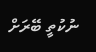ނުކުތީ ބޭރަށް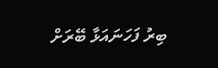ބިރު ފަހަނައަޅާ ބޭރަށް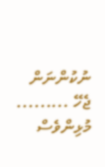ނުކުންނަން ޖެހޭ ......... މުޅިންވެސް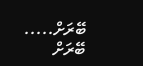ބޭރަށް..... ބޭރަށް